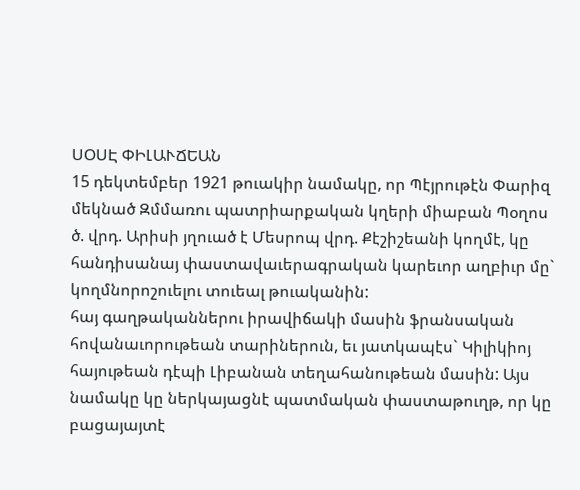ՍՕՍԷ ՓԻԼԱՒՃԵԱՆ
15 դեկտեմբեր 1921 թուակիր նամակը, որ Պէյրութէն Փարիզ մեկնած Զմմառու պատրիարքական կղերի միաբան Պօղոս ծ. վրդ. Արիսի յղուած է Մեսրոպ վրդ. Քէշիշեանի կողմէ, կը հանդիսանայ փաստավաւերագրական կարեւոր աղբիւր մը` կողմնորոշուելու տուեալ թուականին:
հայ գաղթականներու իրավիճակի մասին ֆրանսական հովանաւորութեան տարիներուն, եւ յատկապէս` Կիլիկիոյ հայութեան դէպի Լիբանան տեղահանութեան մասին: Այս նամակը կը ներկայացնէ պատմական փաստաթուղթ, որ կը բացայայտէ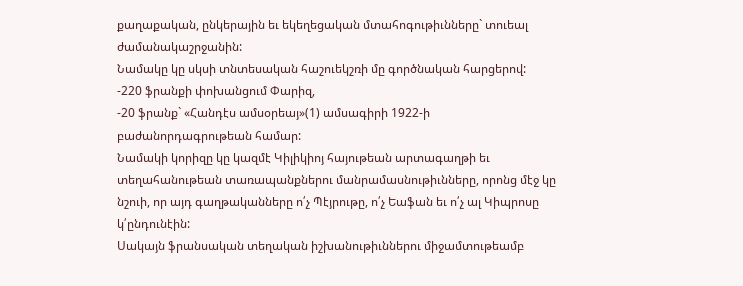քաղաքական, ընկերային եւ եկեղեցական մտահոգութիւնները` տուեալ ժամանակաշրջանին:
Նամակը կը սկսի տնտեսական հաշուեկշռի մը գործնական հարցերով:
-220 ֆրանքի փոխանցում Փարիզ,
-20 ֆրանք` «Հանդէս ամսօրեայ»(1) ամսագիրի 1922-ի բաժանորդագրութեան համար:
Նամակի կորիզը կը կազմէ Կիլիկիոյ հայութեան արտագաղթի եւ տեղահանութեան տառապանքներու մանրամասնութիւնները, որոնց մէջ կը նշուի, որ այդ գաղթականները ո՛չ Պէյրութը, ո՛չ Եաֆան եւ ո՛չ ալ Կիպրոսը կ՛ընդունէին:
Սակայն ֆրանսական տեղական իշխանութիւններու միջամտութեամբ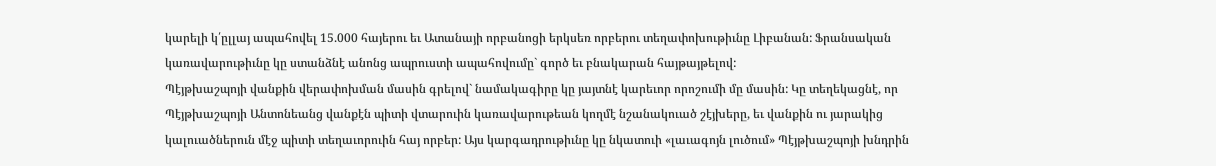կարելի կ՛ըլլայ ապահովել 15.000 հայերու եւ Ատանայի որբանոցի երկսեռ որբերու տեղափոխութիւնը Լիբանան: Ֆրանսական կառավարութիւնը կը ստանձնէ անոնց ապրուստի ապահովումը` գործ եւ բնակարան հայթայթելով:
Պէյթխաշպոյի վանքին վերափոխման մասին գրելով` նամակագիրը կը յայտնէ կարեւոր որոշումի մը մասին: Կը տեղեկացնէ, որ Պէյթխաշպոյի Անտոնեանց վանքէն պիտի վտարուին կառավարութեան կողմէ նշանակուած շէյխերը, եւ վանքին ու յարակից կալուածներուն մէջ պիտի տեղաւորուին հայ որբեր: Այս կարգադրութիւնը կը նկատուի «լաւագոյն լուծում» Պէյթխաշպոյի խնդրին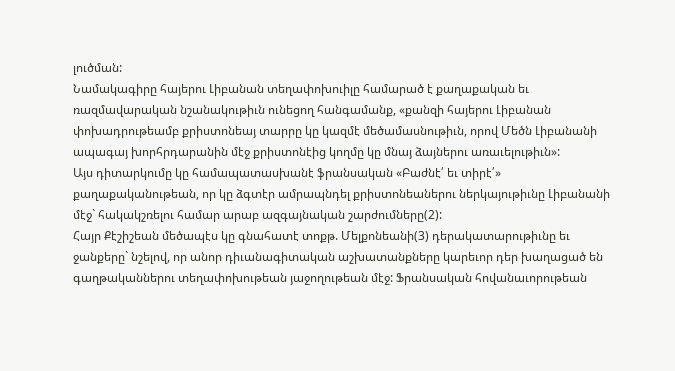լուծման:
Նամակագիրը հայերու Լիբանան տեղափոխուիլը համարած է քաղաքական եւ ռազմավարական նշանակութիւն ունեցող հանգամանք, «քանզի հայերու Լիբանան փոխադրութեամբ քրիստոնեայ տարրը կը կազմէ մեծամասնութիւն, որով Մեծն Լիբանանի ապագայ խորհրդարանին մէջ քրիստոնէից կողմը կը մնայ ձայներու առաւելութիւն»:
Այս դիտարկումը կը համապատասխանէ ֆրանսական «Բաժնէ՛ եւ տիրէ՛» քաղաքականութեան, որ կը ձգտէր ամրապնդել քրիստոնեաներու ներկայութիւնը Լիբանանի մէջ` հակակշռելու համար արաբ ազգայնական շարժումները(2):
Հայր Քէշիշեան մեծապէս կը գնահատէ տոքթ. Մելքոնեանի(3) դերակատարութիւնը եւ ջանքերը` նշելով, որ անոր դիւանագիտական աշխատանքները կարեւոր դեր խաղացած են գաղթականներու տեղափոխութեան յաջողութեան մէջ: Ֆրանսական հովանաւորութեան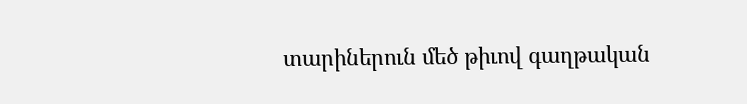տարիներուն մեծ թիւով գաղթական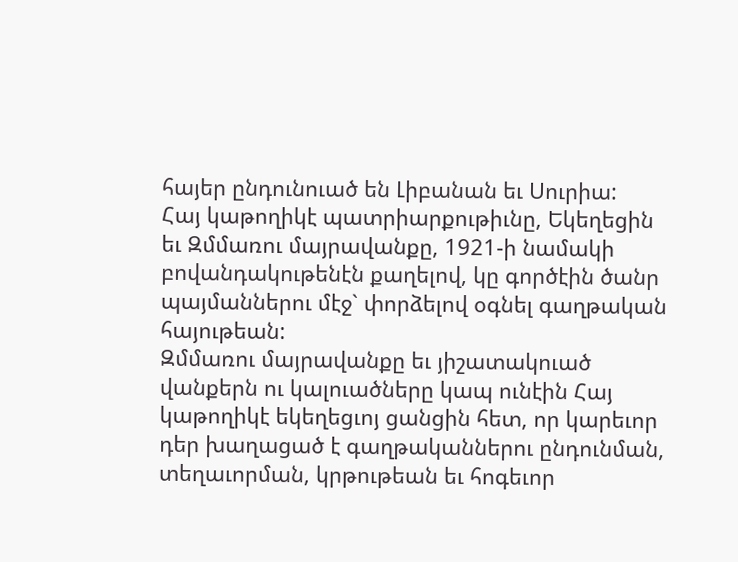հայեր ընդունուած են Լիբանան եւ Սուրիա:
Հայ կաթողիկէ պատրիարքութիւնը, Եկեղեցին եւ Զմմառու մայրավանքը, 1921-ի նամակի բովանդակութենէն քաղելով, կը գործէին ծանր պայմաններու մէջ` փորձելով օգնել գաղթական հայութեան:
Զմմառու մայրավանքը եւ յիշատակուած վանքերն ու կալուածները կապ ունէին Հայ կաթողիկէ եկեղեցւոյ ցանցին հետ, որ կարեւոր դեր խաղացած է գաղթականներու ընդունման, տեղաւորման, կրթութեան եւ հոգեւոր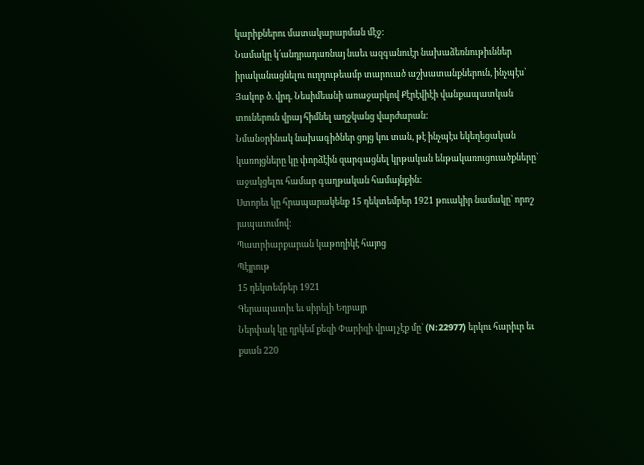կարիքներու մատակարարման մէջ:
Նամակը կ՛անդրադառնայ նաեւ ազգանուէր նախաձեռնութիւններ իրականացնելու ուղղութեամբ տարուած աշխատանքներուն, ինչպէս` Յակոբ ծ. վրդ. Նեսիմեանի առաջարկով Քէրէվիէի վանքապատկան տուներուն վրայ հիմնել աղջկանց վարժարան:
Նմանօրինակ նախագիծներ ցոյց կու տան, թէ ինչպէս եկեղեցական կառոյցները կը փորձէին զարգացնել կրթական ենթակառուցուածքները` աջակցելու համար գաղթական համայնքին:
Ստորեւ կը հրապարակենք 15 դեկտեմբեր 1921 թուակիր նամակը` որոշ յապաւումով:
Պատրիարքարան կաթողիկէ հայոց
Պէյրութ
15 դեկտեմբեր 1921
Գերապատիւ եւ սիրելի Եղբայր
Ներփակ կը ղրկեմ քեզի Փարիզի վրայ չէք մը` (N:22977) երկու հարիւր եւ քսան 220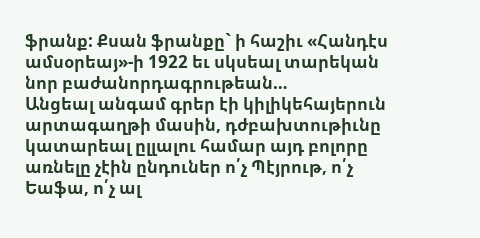ֆրանք: Քսան ֆրանքը` ի հաշիւ «Հանդէս ամսօրեայ»-ի 1922 եւ սկսեալ տարեկան նոր բաժանորդագրութեան…
Անցեալ անգամ գրեր էի կիլիկեհայերուն արտագաղթի մասին, դժբախտութիւնը կատարեալ ըլլալու համար այդ բոլորը առնելը չէին ընդուներ ո՛չ Պէյրութ, ո՛չ Եաֆա, ո՛չ ալ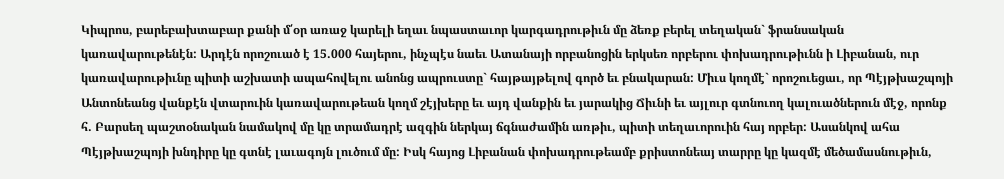Կիպրոս, բարեբախտաբար քանի մ՛օր առաջ կարելի եղաւ նպաստաւոր կարգադրութիւն մը ձեռք բերել տեղական` ֆրանսական կառավարութենէն: Արդէն որոշուած է 15.000 հայերու, ինչպէս նաեւ Ատանայի որբանոցին երկսեռ որբերու փոխադրութիւնն ի Լիբանան, ուր կառավարութիւնը պիտի աշխատի ապահովելու անոնց ապրուստը` հայթայթելով գործ եւ բնակարան: Միւս կողմէ` որոշուեցաւ, որ Պէյթխաշպոյի Անտոնեանց վանքէն վտարուին կառավարութեան կողմ շէյխերը եւ այդ վանքին եւ յարակից Ճիւնի եւ այլուր գտնուող կալուածներուն մէջ, որոնք հ. Բարսեղ պաշտօնական նամակով մը կը տրամադրէ ազգին ներկայ ճգնաժամին առթիւ, պիտի տեղաւորուին հայ որբեր: Ասանկով ահա Պէյթխաշպոյի խնդիրը կը գտնէ լաւագոյն լուծում մը: Իսկ հայոց Լիբանան փոխադրութեամբ քրիստոնեայ տարրը կը կազմէ մեծամասնութիւն,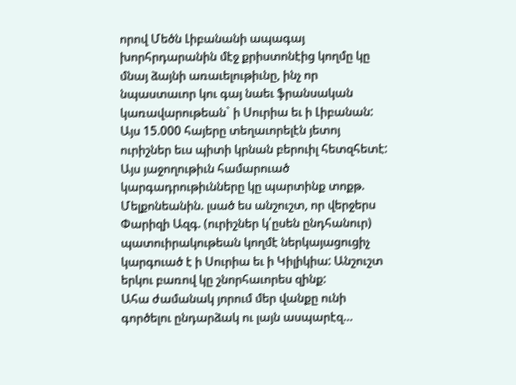որով Մեծն Լիբանանի ապագայ խորհրդարանին մէջ քրիստոնէից կողմը կը մնայ ձայնի առաւելութիւնը, ինչ որ նպաստաւոր կու գայ նաեւ ֆրանսական կառավարութեան` ի Սուրիա եւ ի Լիբանան: Այս 15.000 հայերը տեղաւորելէն յետոյ ուրիշներ եւս պիտի կրնան բերուիլ հետզհետէ:
Այս յաջողութիւն համարուած կարգադրութիւնները կը պարտինք տոքթ. Մելքոնեանին. լսած ես անշուշտ, որ վերջերս Փարիզի Ազգ. (ուրիշներ կ՛ըսեն ընդհանուր) պատուիրակութեան կողմէ ներկայացուցիչ կարգուած է ի Սուրիա եւ ի Կիլիկիա: Անշուշտ երկու բառով կը շնորհաւորես զինք:
Ահա ժամանակ յորում մեր վանքը ունի գործելու ընդարձակ ու լայն ասպարէզ…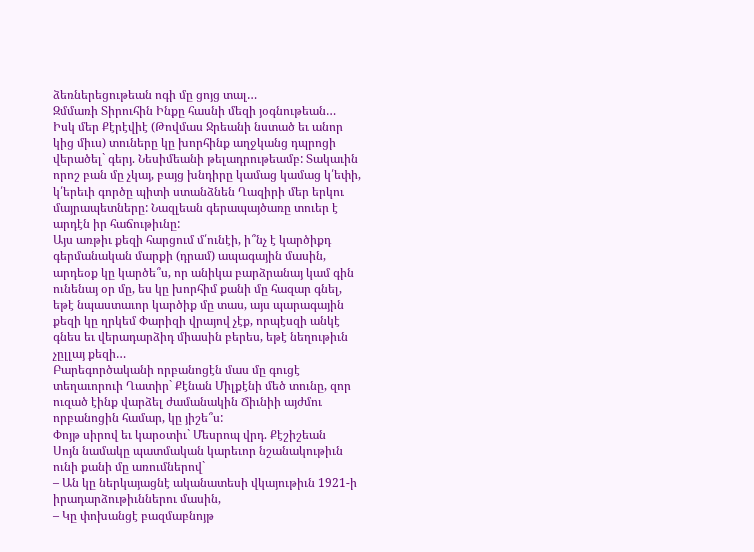ձեռներեցութեան ոգի մը ցոյց տալ…
Զմմառի Տիրուհին Ինքը հասնի մեզի յօգնութեան…
Իսկ մեր Քէրէվիէ (Թովմաս Ջրեանի նստած եւ անոր կից միւս) տուները կը խորհինք աղջկանց դպրոցի վերածել` գերյ. Նեսիմեանի թելադրութեամբ: Տակաւին որոշ բան մը չկայ, բայց խնդիրը կամաց կամաց կ՛եփի, կ՛երեւի գործը պիտի ստանձնեն Ղազիրի մեր երկու մայրապետները: Նազլեան գերապայծառը տուեր է արդէն իր հաճութիւնը:
Այս առթիւ քեզի հարցում մ՛ունէի, ի՞նչ է կարծիքդ գերմանական մարքի (դրամ) ապագային մասին, արդեօք կը կարծե՞ս, որ անիկա բարձրանայ կամ գին ունենայ օր մը, ես կը խորհիմ քանի մը հազար գնել, եթէ նպաստաւոր կարծիք մը տաս, այս պարագային քեզի կը ղրկեմ Փարիզի վրայով չէք, որպէսզի անկէ գնես եւ վերադարձիդ միասին բերես, եթէ նեղութիւն չըլլայ քեզի…
Բարեգործականի որբանոցէն մաս մը գուցէ տեղաւորուի Ղատիր` Քէնան Միլքէնի մեծ տունը, զոր ուզած էինք վարձել ժամանակին Ճիւնիի այժմու որբանոցին համար, կը յիշե՞ս:
Փոյթ սիրով եւ կարօտիւ` Մեսրոպ վրդ. Քէշիշեան
Սոյն նամակը պատմական կարեւոր նշանակութիւն ունի քանի մը առումներով`
– Ան կը ներկայացնէ ականատեսի վկայութիւն 1921-ի իրադարձութիւններու մասին,
– Կը փոխանցէ բազմաբնոյթ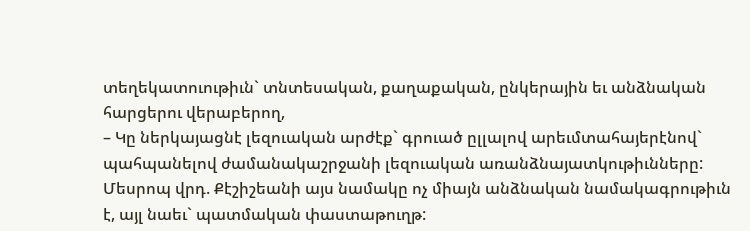տեղեկատուութիւն` տնտեսական, քաղաքական, ընկերային եւ անձնական հարցերու վերաբերող,
– Կը ներկայացնէ լեզուական արժէք` գրուած ըլլալով արեւմտահայերէնով` պահպանելով ժամանակաշրջանի լեզուական առանձնայատկութիւնները:
Մեսրոպ վրդ. Քէշիշեանի այս նամակը ոչ միայն անձնական նամակագրութիւն է, այլ նաեւ` պատմական փաստաթուղթ: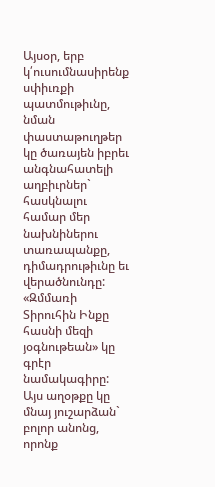Այսօր, երբ կ՛ուսումնասիրենք սփիւռքի պատմութիւնը, նման փաստաթուղթեր կը ծառայեն իբրեւ անգնահատելի աղբիւրներ` հասկնալու համար մեր նախնիներու տառապանքը, դիմադրութիւնը եւ վերածնունդը:
«Զմմառի Տիրուհին Ինքը հասնի մեզի յօգնութեան» կը գրէր նամակագիրը: Այս աղօթքը կը մնայ յուշարձան` բոլոր անոնց, որոնք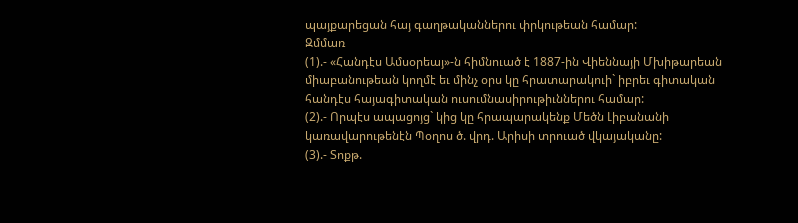պայքարեցան հայ գաղթականներու փրկութեան համար:
Զմմառ
(1).- «Հանդէս Ամսօրեայ»-ն հիմնուած է 1887-ին Վիեննայի Մխիթարեան միաբանութեան կողմէ եւ մինչ օրս կը հրատարակուի` իբրեւ գիտական հանդէս հայագիտական ուսումնասիրութիւններու համար:
(2).- Որպէս ապացոյց` կից կը հրապարակենք Մեծն Լիբանանի կառավարութենէն Պօղոս ծ. վրդ. Արիսի տրուած վկայականը:
(3).- Տոքթ.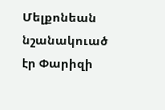Մելքոնեան նշանակուած էր Փարիզի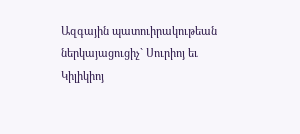Ազգային պատուիրակութեան ներկայացուցիչ` Սուրիոյ եւ Կիլիկիոյ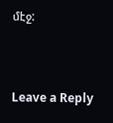մէջ:




Leave a Reply